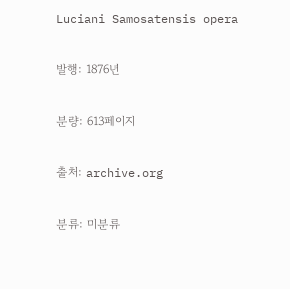Luciani Samosatensis opera

발행: 1876년

분량: 613페이지

출처: archive.org

분류: 미분류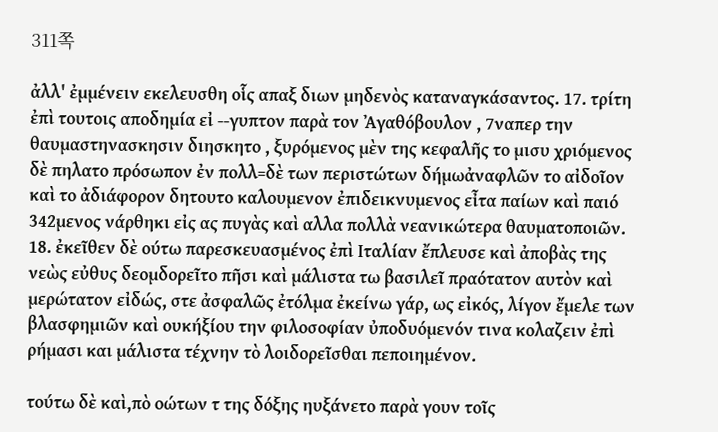311쪽

ἀλλ' ἐμμένειν εκελευσθη οἷς απαξ διων μηδενὸς καταναγκάσαντος. 17. τρίτη ἐπὶ τουτοις αποδημία εἰ --γυπτον παρὰ τον Ἀγαθόβουλον , 7ναπερ την θαυμαστηνασκησιν διησκητο , ξυρόμενος μὲν της κεφαλῆς το μισυ χριόμενος δὲ πηλατο πρόσωπον ἐν πολλ=δὲ των περιστώτων δήμωἀναφλῶν το αἰδοῖον καὶ το ἀδιάφορον δητουτο καλουμενον ἐπιδεικνυμενος εἶτα παίων καὶ παιό 342μενος νάρθηκι εἰς ας πυγὰς καὶ αλλα πολλὰ νεανικώτερα θαυματοποιῶν. 18. ἐκεῖθεν δὲ ούτω παρεσκευασμένος ἐπὶ Ιταλίαν ἔπλευσε καὶ ἀποβὰς της νεὼς εὐθυς δεομδορεῖτο πῆσι καὶ μάλιστα τω βασιλεῖ πραότατον αυτὸν καὶ μερώτατον εἰδώς, στε ἀσφαλῶς ἐτόλμα ἐκείνω γάρ, ως εἰκός, λίγον ἔμελε των βλασφημιῶν καὶ ουκήξίου την φιλοσοφίαν ὐποδυόμενόν τινα κολαζειν ἐπὶ ρήμασι και μάλιστα τέχνην τὸ λοιδορεῖσθαι πεποιημένον.

τούτω δὲ καὶ,πὸ oώτων τ της δόξης ηυξάνετο παρὰ γουν τοῖς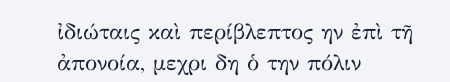ἰδιώταις καὶ περίβλεπτος ην ἐπὶ τῆ ἀπονοία, μεχρι δη ὁ την πόλιν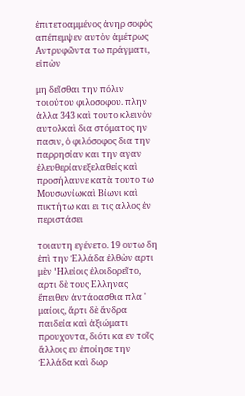ἐπιτετοαμμένος ἀνηρ σοφὸς απέπεμψεν αυτὸν ἀμέτρως Αντρυφῶντα τω πράγματι, εἰπὼν

μη δεῖσθαι την πόλιν τοιούτου φιλοσοφου. πλην ἀλλα 343 καὶ τουτο κλεινὸν αυτολκαὶ δια στόματος ην πασιν, ὁ φιλόσοφος δια την παρρησίαν και την αγαν ἐλευθερίανεξελαθείς καὶ προσήλαυνε κατὰ τουτο τω Μουσωνίωκαὶ Βίωνι καὶ πικτήτω και ει τις αλλος ἐν περιστάσει

τοιαυτη εγένετο. 19 ουτω δη ἐπὶ την Ἐλλάδα ἐλθὼν αρτι μὲν 'Hλείοις ἐλοιδορεῖτο, αρτι δὲ τους Ελληνας ἔπειθεν ἀντάοασθια πλα ' μαίοις, ἄρτι δὲ ἄνδρα παιδεία καὶ ἀξιώματι προυχοντα, διότι κα εν τοῖς ἄλλοις ευ ἐποίησε την Ἐλλάδα καὶ δωρ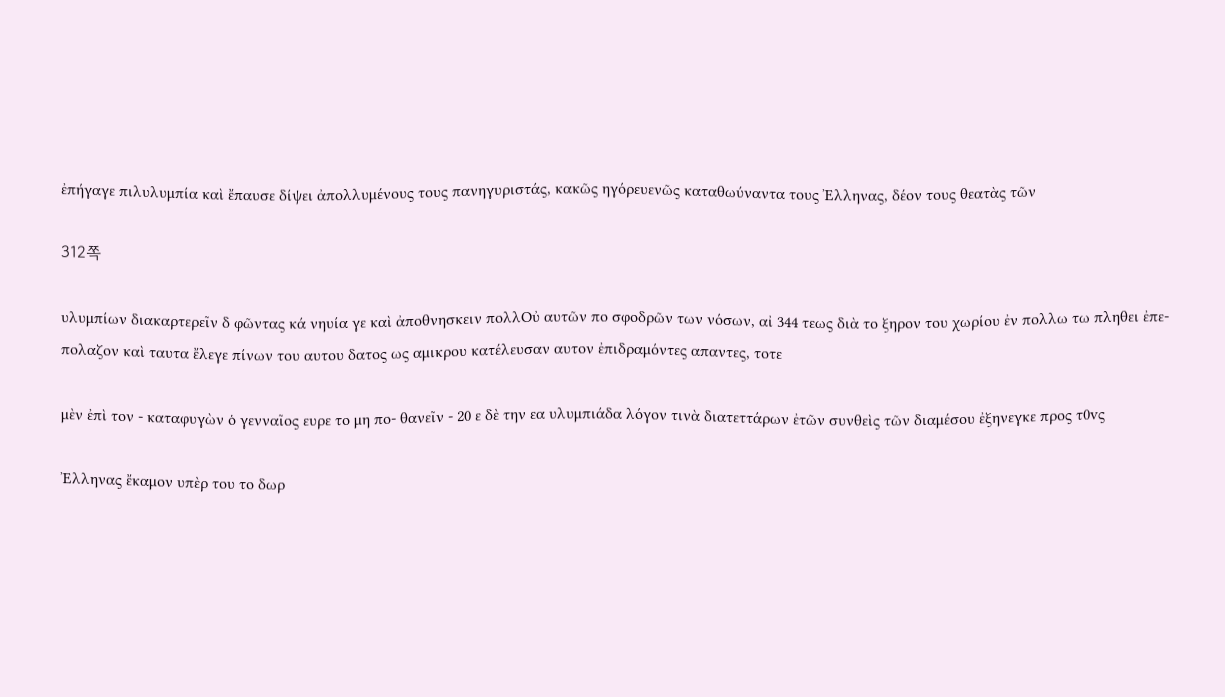ἐπήγαγε πιλυλυμπία καὶ ἔπαυσε δίψει ἀπολλυμένους τους πανηγυριστάς, κακῶς ηγόρευενῶς καταθωύναντα τους Ἐλληνας, δέον τους θεατὰς τῶν

312쪽

υλυμπίων διακαρτερεῖν δ φῶντας κά νηυία γε καὶ ἀποθνησκειν πολλΟὐ αυτῶν πο σφοδρῶν των νόσων, αἰ 344 τεως διὰ το ξηρον του χωρίου ἐν πολλω τω πληθει ἐπε-πολαζον καὶ ταυτα ἔλεγε πίνων του αυτου δατος ως αμικρου κατέλευσαν αυτον ἐπιδραμόντες απαντες, τοτε

μὲν ἐπὶ τον - καταφυγὼν ὁ γενναῖος ευρε το μη πο- θανεῖν - 20 ε δὲ την εα υλυμπιάδα λόγον τινὰ διατεττάρων ἐτῶν συνθεὶς τῶν διαμέσου ἐξηνεγκε προς τ0vς

Ἐλληνας ἔκαμον υπὲρ του το δωρ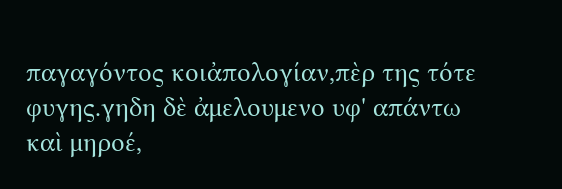παγαγόντος κοιἀπολογίαν,πὲρ της τότε φυγης.γηδη δὲ ἀμελουμενο υφ' απάντω καὶ μηροέ,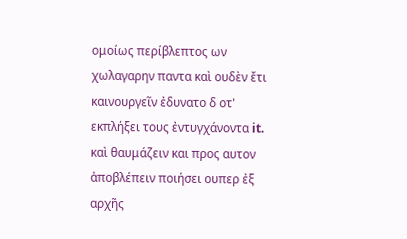ομοίως περίβλεπτος ων χωλαγαρην παντα καὶ ουδὲν ἔτι καινουργεῖν ἐδυνατο δ οτ' εκπλήξει τους ἐντυγχάνοντα it. καὶ θαυμάζειν και προς αυτον ἀποβλέπειν ποιήσει ουπερ ἐξ αρχῆς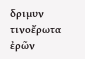δριμυν τινοἔρωτα ἐρῶν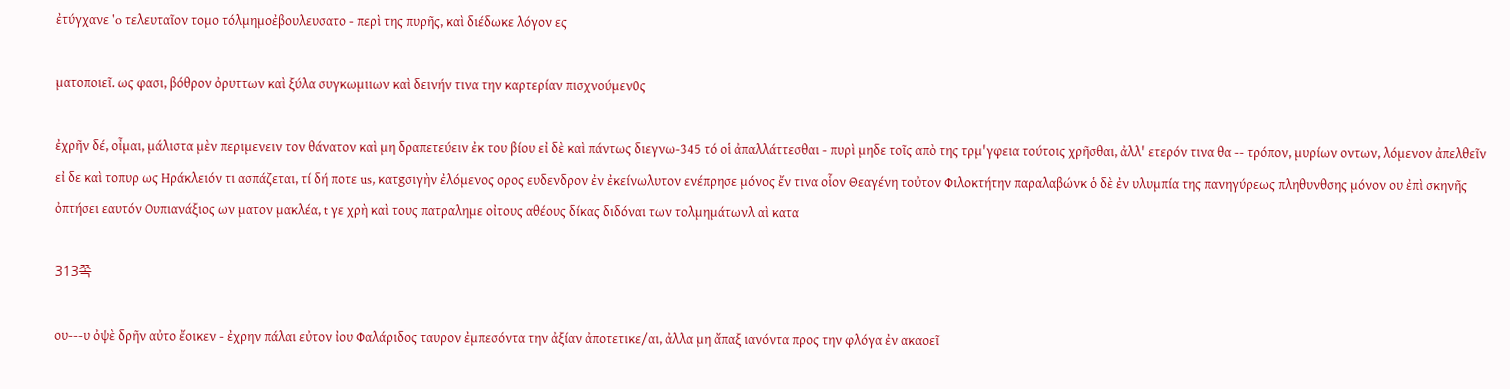ἐτύγχανε 'o τελευταῖον τομο τόλμημοἐβουλευσατο - περὶ της πυρῆς, καὶ διέδωκε λόγον ες

ματοποιεῖ. ως φασι, βόθρον ὀρυττων καὶ ξύλα συγκωμιιων καὶ δεινήν τινα την καρτερίαν πισχνούμεν0ς

ἐχρῆν δέ, οἶμαι, μάλιστα μὲν περιμενειν τον θάνατον καὶ μη δραπετεύειν ἐκ του βίου εἰ δὲ καὶ πάντως διεγνω-345 τό οἱ ἀπαλλάττεσθαι - πυρὶ μηδε τοῖς απὸ της τρμ'γφεια τούτοις χρῆσθαι, ἀλλ' ετερόν τινα θα -- τρόπον, μυρίων οντων, λόμενον ἀπελθεῖν εἰ δε καὶ τοπυρ ως Ηράκλειόν τι ασπάζεται, τί δή ποτε us, κατgσιγὴν ἐλόμενος ορος ευδενδρον ἐν ἐκείνωλυτον ενέπρησε μόνος ἔν τινα οἷον Θεαγένη τοὐτον Φιλοκτήτην παραλαβώνκ ὁ δὲ ἐν υλυμπία της πανηγύρεως πληθυνθσης μόνον ου ἐπὶ σκηνῆς ὀπτήσει εαυτόν Ουπιανάξιος ων ματον μακλέα, t γε χρὴ καὶ τους πατραλημε οἰτους αθέους δίκας διδόναι των τολμημάτωνλ αὶ κατα

313쪽

ου---υ ὀψὲ δρῆν αὐτο ἔοικεν - ἐχρην πάλαι εὐτον ἰου Φαλάριδος ταυρον ἐμπεσόντα την ἀξίαν ἀποτετικε/αι, ἀλλα μη ἄπαξ ιανόντα προς την φλόγα ἐν ακαοεῖ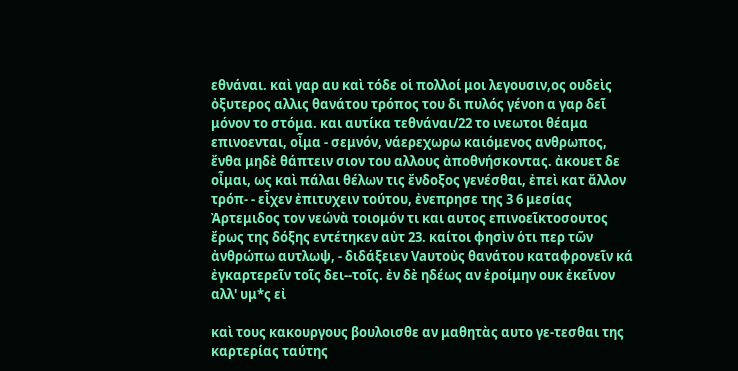εθνάναι. καὶ γαρ αυ καὶ τόδε οἱ πολλοί μοι λεγουσιν,ος ουδεὶς ὀξυτερος αλλις θανάτου τρόπος του δι πυλός γένοn α γαρ δεῖ μόνον το στόμα. και αυτίκα τεθνάναι/22 το ινεωτοι θέαμα επινοενται, οἶμα - σεμνόν, νάερεχωρω καιόμενος ανθρωπος, ἔνθα μηδὲ θάπτειν σιον του αλλους ἀποθνήσκοντας. ἀκουετ δε οἶμαι, ως καὶ πάλαι θέλων τις ἔνδοξος γενέσθαι, ἐπεὶ κατ ἄλλον τρόπ- - εἶχεν ἐπιτυχειν τούτου, ἐνεπρησε της 3 6 μεσίας Ἀρτεμιδος τον νεώνὰ τοιομόν τι και αυτος επινοεῖκτοσουτος ἔρως της δόξης εντέτηκεν αὐτ 23. καίτοι φησὶν ὁτι περ τῶν ἀνθρώπω αυτλωψ, - διδάξειεν Vaυτοὐς θανάτου καταφρονεῖν κά ἐγκαρτερεῖν τοῖς δει--τοῖς. ἐν δὲ ηδέως αν ἐροίμην ουκ ἐκεῖνον αλλ' υμ*ς εἰ

καὶ τους κακουργους βουλοισθε αν μαθητὰς αυτο γε-τεσθαι της καρτερίας ταύτης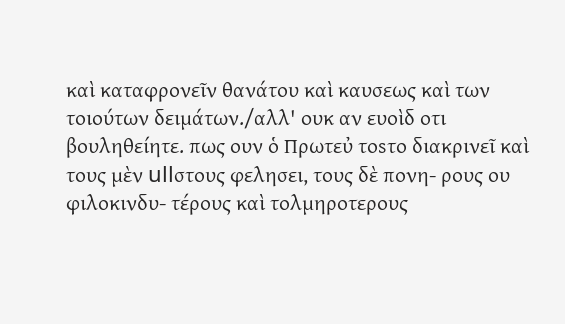καὶ καταφρονεῖν θανάτου καὶ καυσεως καὶ των τοιούτων δειμάτων./αλλ' oυκ αν ευοὶδ οτι βουληθείητε. πως ουν ὁ Πρωτεὐ τοsτο διακρινεῖ καὶ τους μὲν ullστους φελησει, τους δὲ πονη- ρους ου φιλοκινδυ- τέρους καὶ τολμηροτερους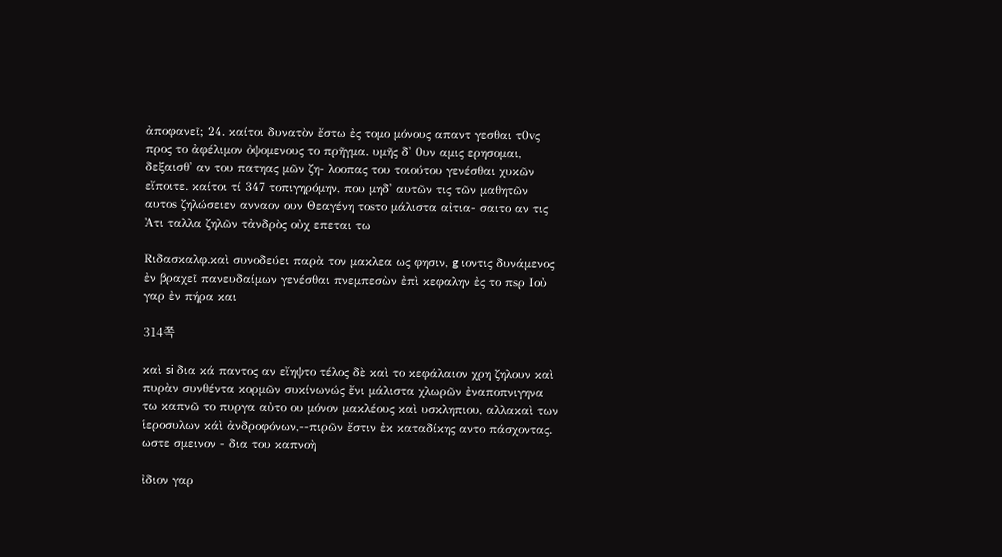ἀποφανεῖ; 24. καίτοι δυνατὸν ἔστω ἐς τομο μόνους απαντ γεσθαι τ0vς προς το ἀφέλιμον ὀψομενους το πρῆγμα. υμῆς δ' 0υν αμις ερησομαι, δεξαισθ' αν του πατηας μῶν ζη- λοοπας του τοιούτου γενέσθαι χυκῶν εἴποιτε. καίτοι τί 347 τοπιγηρόμην, που μηδ' αυτῶν τις τῶν μαθητῶν αυτοs ζηλώσειεν ανναον ουν Θεαγένη τοsτο μάλιστα αἰτια- σαιτο αν τις Ἀτι ταλλα ζηλῶν τἀνδρὸς οὐχ επεται τω

Rιδασκαλφ.καὶ συνοδεύει παρὰ τον μακλεα ως φησιν, g ιοντις δυνάμενος ἐν βραχεῖ πανευδαίμων γενέσθαι πνεμπεσὼν ἐπὶ κεφαλην ἐς το πsρ Ιοὐ γαρ ἐν πήρα και

314쪽

καὶ si δια κά παντος αν εἴηψτο τέλος δὲ καὶ το κεφάλαιον χρη ζηλουν καὶ πυρὰν συνθέντα κορμῶν συκίνωνώς ἔνι μάλιστα χλωρῶν ἐναποπνιγηνα τω καπνῶ το πυργα αὐτο ου μόνον μακλέους καὶ υσκληπιου, αλλακαὶ των ἱεροσυλων κάὶ ἀνδροφόνων,--πιρῶν ἔστιν ἐκ καταδίκης αντο πάσχοντας. ωστε σμεινον - δια του καπνοὴ

ἰδιον γαρ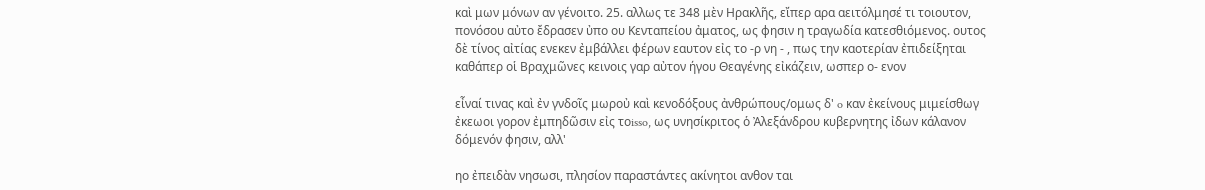καὶ μων μόνων αν γένοιτο. 25. αλλως τε 348 μὲν Ηρακλῆς, εἴπερ αρα αειτόλμησέ τι τοιουτον, πονόσου αὐτο ἔδρασεν ὐπο ου Κενταπείου ἀματος, ως φησιν η τραγωδία κατεσθιόμενος. ουτος δὲ τίνος αἰτίας ενεκεν ἐμβάλλει φέρων εαυτον εἰς το -ρ νη - , πως την καοτερίαν ἐπιδείξηται καθάπερ οἱ Βραχμῶνες κεινοις γαρ αὐτον ήγου Θεαγένης εἰκάζειν, ωσπερ ο- ενον

εἶναί τινας καὶ ἐν γνδοῖς μωροὐ καὶ κενοδόξους ἀνθρώπους/ομως δ' o καν ἐκείνους μιμείσθωγ ἐκεωοι γορον ἐμπηδῶσιν εἰς τοisso, ως υνησίκριτος ὁ Ἀλεξάνδρου κυβερνητης ἰδων κάλανον δόμενόν φησιν, αλλ'

ηο ἐπειδὰν νησωσι, πλησίον παραστάντες ακίνητοι ανθον ται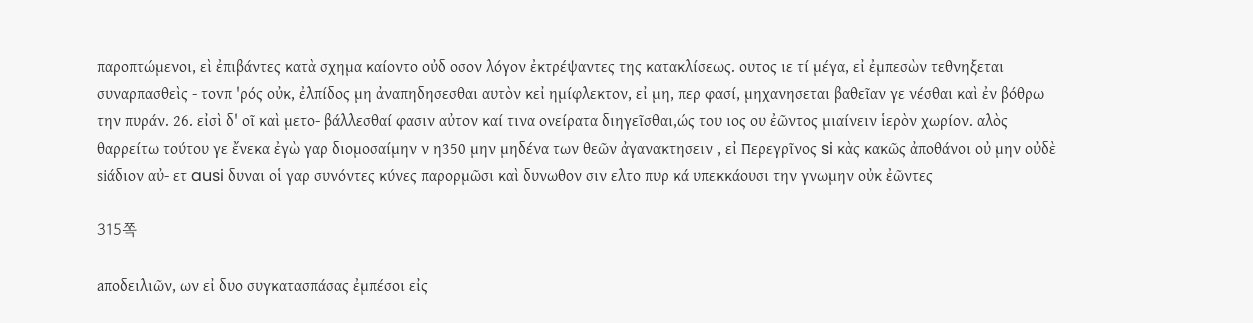παροπτώμενοι, εὶ ἐπιβάντες κατὰ σχημα καίοντο οὐδ οσον λόγον ἐκτρέψαντες της κατακλίσεως. ουτος ιε τί μέγα, εἰ ἐμπεσὼν τεθνηξεται συναρπασθεὶς - τοvπ 'ρός οὐκ, ἐλπίδος μη ἀναπηδησεσθαι αυτὸν κεἰ ημίφλεκτον, εἰ μη, περ φασί, μηχανησεται βαθεῖαν γε νέσθαι καὶ ἐν βόθρω την πυράν. 26. εἰσὶ δ' οῖ καὶ μετο- βάλλεσθαί φασιν αὐτον καί τινα ονείρατα διηγεῖσθαι,ώς του ιος ου ἐῶντος μιαίνειν ἱερὸν χωρίον. αλὸς θαρρείτω τούτου γε ἔνεκα ἐγὼ γαρ διομοσαίμην ν η350 μην μηδένα των θεῶν ἀγανακτησειν , εἰ Περεγρῖνος si κὰς κακῶς ἀποθάνοι οὐ μην οὐδὲ siάδιον αὐ- ετ ausi δυναι οἱ γαρ συνόντες κύνες παρορμῶσι καὶ δυνωθον σιν ελτο πυρ κά υπεκκάουσι την γνωμην οὐκ ἐῶντες

315쪽

aποδειλιῶν, ων εἰ δυο συγκατασπάσας ἐμπέσοι εἰς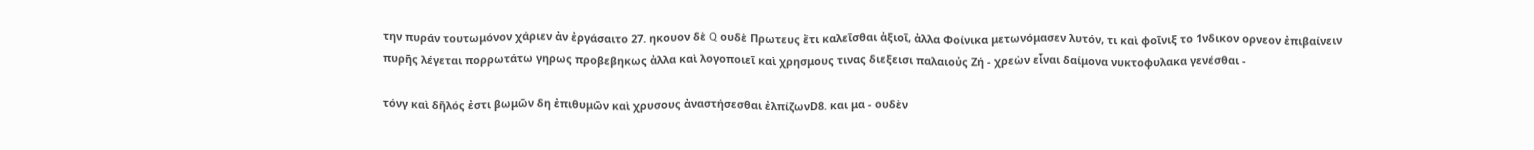την πυράν τουτωμόνον χάριεν ἀν ἐργάσαιτο 27. ηκουον δὲ Q ουδὲ Πρωτευς ἔτι καλεῖσθαι ἀξιοῖ, ἀλλα Φοίνικα μετωνόμασεν λυτόν, τι καὶ φοῖνιξ το 1νδικον ορνεον ἐπιβαίνειν πυρῆς λέγεται πορρωτάτω γηρως προβεβηκως ἀλλα καὶ λογοποιεῖ καὶ χρησμους τινας διεξεισι παλαιοὐς Zή - χρεὼν εἶναι δαίμονα νυκτοφυλακα γενέσθαι -

τόνγ καὶ δῆλός ἐστι βωμῶν δη ἐπιθυμῶν καὶ χρυσους ἀναστήσεσθαι ἐλπίζωνD8. και μα - ουδὲν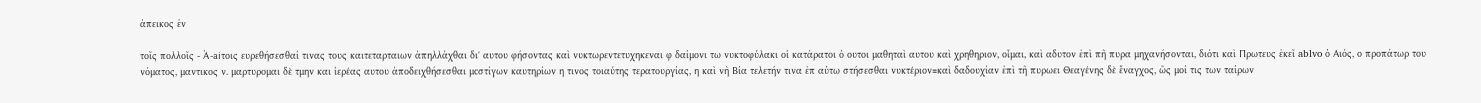ἀπεικος ἐν

τοῖς πολλοῖς - Ἀ-aiτοις ευρεθήσεσθαί τινας τους καιτεταρταιων ἀπηλλάχθαι δι' αυτου φήσοντας καὶ νυκτωρεντετυχηκεναι φ δαίμονι τω νυκτοφύλακι οἱ κατάρατοι ὁ ουτοι μαθηταὶ αυτου καὶ χρηθηριον, οἶμαι, καὶ αδυτον ἐπὶ πῆ πυρα μηχανήσονται, διότι καὶ Πρωτευς ἐκεῖ ablvo ὁ Αιός, ο προπάτωρ του νόματος, μαντικος ν. μαρτυρομαι δὲ τμην και ἱερέας αυτου ἀποδειχθήσεσθαι μcστίγων καυτηρίων η τινος τοιαύτης τερατουργίας, η καὶ νὴ Βία τελετήν τινα ἐπ αὐτω στήσεσθαι νυκτέριον=καὶ δαδουχίαν ἐπὶ τῆ πυρωει Θεαγένης δὲ ἔναγχος, ῶς μοί τις των ταίρων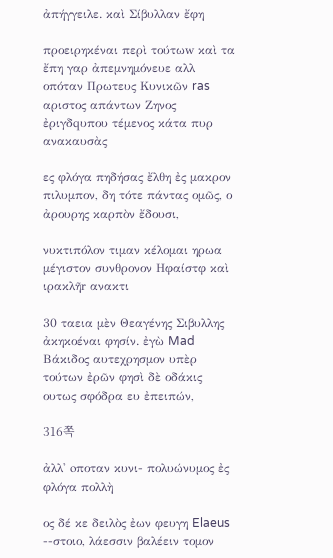ἀπήγγειλε. καὶ Σίβυλλαν ἔφη

προειρηκέναι περὶ τούτωw καὶ τα ἔπη γαρ ἀπεμνημόνευε αλλ οπόταν Πρωτευς Κυνικῶν ras αριστος απάντων Ζηνος ἐριγδqυπου τέμενος κάτα πυρ ανακαυσὰς

ες φλόγα πηδήσας ἔλθη ἐς μακρον πιλυμπον, δη τότε πάντας ομῶς, ο ἀρουρης καρπὸν ἔδουσι,

νυκτιπόλον τιμαν κέλομαι ηρωα μέγιστον συνθρονον Ηφαίστφ καὶ ιρακλῆr ανακτι

30 ταεια μὲν Θεαγένης Σιβυλλης ἀκηκοέναι φησίν. ἐγὼ Mad Βάκιδος αυτεχρησμον υπὲρ τούτων ἐρῶν φησὶ δὲ οδάκις ουτως σφόδρα ευ ἐπειπών,

316쪽

ἀλλ' oποταν κυνι- πολυώνυμος ἐς φλόγα πολλὴ

ος δέ κε δειλὸς ἐων φευγη Elaeus --στοιο, λάεσσιν βαλέειν τομον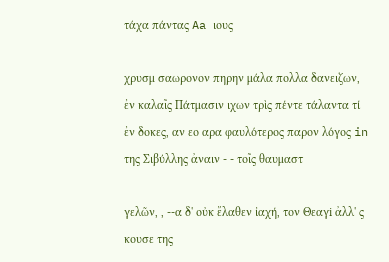τάχα πάντας Aa ιους

χρυσμ σαωρονον πηρην μάλα πολλα δανειζων, ἐν καλαῖς Πάτμασιν ιχων τρὶς πέντε τάλαντα τί ἐν δοκες, αν εο αρα φαυλότερος παρον λόγος in της Σιβύλλης ἀναιν - - τοῖς θαυμαστ

γελῶν, , --α δ' οὐκ ἔλαθεν ἰαχή, τον Θεαγi ἀλλ' ς κουσε της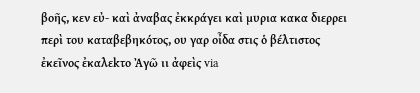βοῆς, κεν εὐ- καὶ ἀναβας ἐκκράγει καὶ μυρια κακα διερρει περὶ του καταβεβηκότος, ου γαρ οἶδα στις ὁ βέλτιστος ἐκεῖνος ἐκαλεkτο Ἀγῶ ιι ἀφεὶς via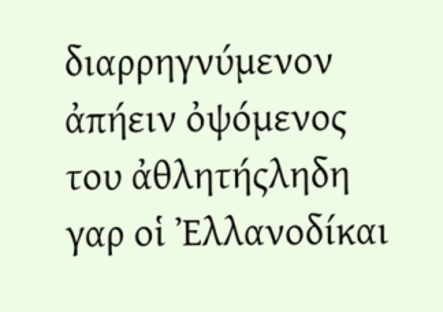διαρρηγνύμενον ἀπήειν ὀψόμενος του ἀθλητήςληδη γαρ οἱ Ἐλλανοδίκαι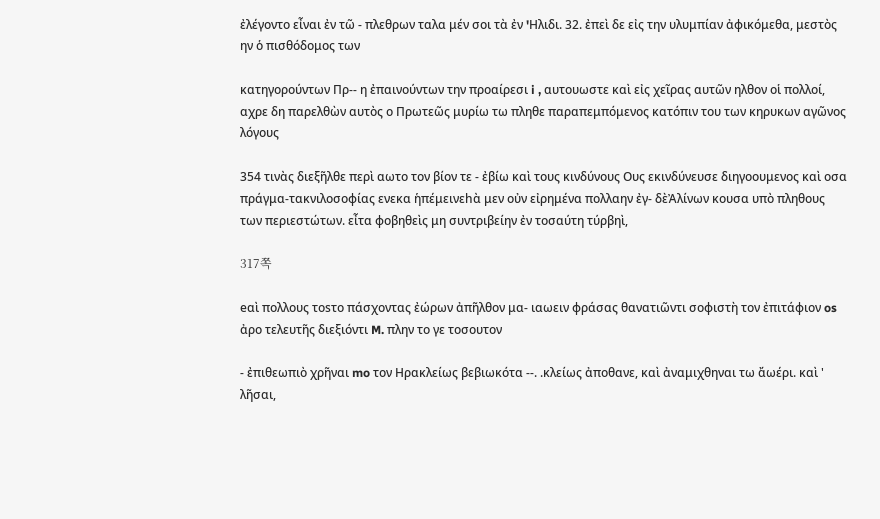ἐλέγοντο εἶναι ἐν τῶ - πλεθρων ταλα μέν σοι τὰ ἐν 'Hλιδι. 32. ἐπεὶ δε εἰς την υλυμπίαν ἀφικόμεθα, μεστὸς ην ὁ πισθόδομος των

κατηγορούντων Πρ-- η ἐπαινούντων την προαίρεσι i , αυτουωστε καὶ εἰς χεῖρας αυτῶν ηλθον οἱ πολλοί, αχρε δη παρελθὼν αυτὸς ο Πρωτεῶς μυρίω τω πληθε παραπεμπόμενος κατόπιν του των κηρυκων αγῶνος λόγους

354 τινὰς διεξῆλθε περὶ αωτο τον βίον τε - ἐβίω καὶ τους κινδύνους Ους εκινδύνευσε διηγοουμενος καὶ οσα πράγμα-τακνιλοσοφίας ενεκα ἡπέμεινεhὰ μεν οὐν εἰρημένα πολλαην ἐγ- δὲἈλίνων κουσα υπὸ πληθους των περιεστώτων. εἶτα φοβηθεὶς μη συντριβείην ἐν τοσαύτη τύρβηὶ,

317쪽

eαὶ πολλους τοsτο πάσχοντας ἐώρων ἀπῆλθον μα- ιαωειν φράσας θανατιῶντι σοφιστὴ τον ἐπιτάφιον os ἀρο τελευτῆς διεξιόντι M. πλην το γε τοσουτον

- ἐπιθεωπιὸ χρῆναι mo τον Ηρακλείως βεβιωκότα --. .κλείως ἀποθανε, καὶ ἀναμιχθηναι τω ἄωέρι. καὶ ' λῆσαι,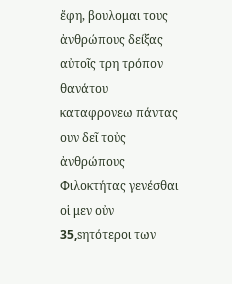ἔφη, βουλομαι τους ἀνθρώπους δείξας αὐτοῖς τρη τρόπον θανάτου καταφρονεω πάντας ουν δεῖ τοὐς ἀνθρώπους Φιλοκτήτας γενέσθαι οἱ μεν οὐν 35,sητότεροι των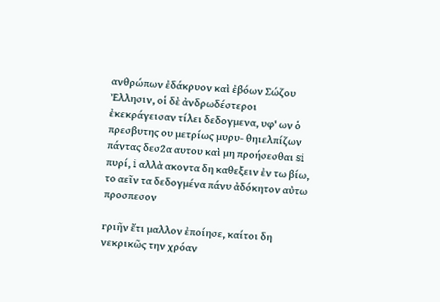ανθρώπων ἐδάκρυον καὶ ἐβόων Σώζου Ἐλλησιν, οἱ δὲ ἀνδρωδέστεροι ἐκεκράγεισαν τίλει δεδογμενα, υφ' ων ὁ πρεσβυτης ου μετρίως μυρυ- θηιελπίζων πάντας δεσ2α αυτου καὶ μη προήσεσθαι si πυρί, i αλλὰ ακοντα δη καθεξειν ἐν τω βίω, το αεῖν τα δεδογμένα πάνυ ἀδόκητον αὐτω προσπεσον

rριῆν ἔτι μαλλον ἐποίησε, καίτοι δη νεκρικῶς την χρόαν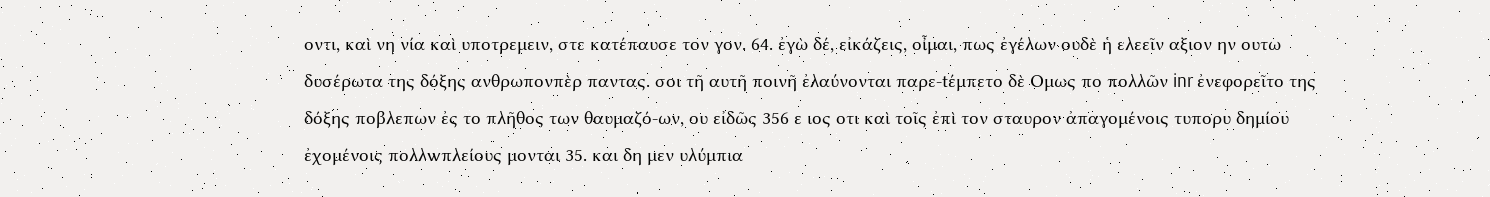οντι, καὶ νη νία καὶ υποτρεμειν, στε κατέπαυσε τον γον. 64. ἐγὼ δέ, εἰκάζεις, οἶμαι, πως ἐγέλων ουδὲ ἡ ελεεῖν αξιον ην ουτω δυσέρωτα της δόξης ανθρωπονπὲρ παντας. σοι τῆ αυτῆ ποινῆ ἐλαύνονται παρε-tέμπετο δὲ Ομως πο πολλῶν inr ἐνεφορεῖτο της δόξης ποβλεπων ἐς το πλῆθος των θαυμαζό-ων, ου εἰδῶς 356 ε ιος οτι καὶ τοῖς ἐπὶ τον σταυρον ἀπαγομένοις τυπορυ δημίου ἐχομένοις πολλwπλείους μονται 35. και δη μεν υλύμπια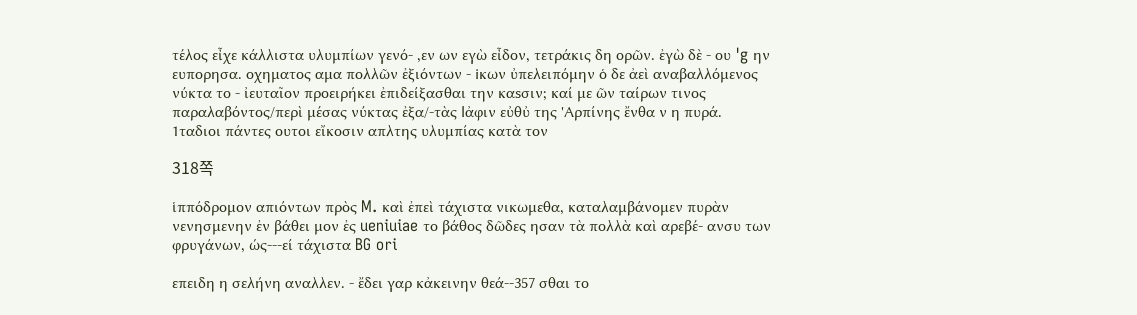τέλος εἶχε κάλλιστα υλυμπίων γενό- ,εν ων εγὼ εἶδον, τετράκις δη ορῶν. ἐγὼ δὲ - ου 'g ην ευπορησα. οχηματος αμα πολλῶν ἐξιόντων - iκων ὐπελειπόμην ὁ δε ἀεὶ αναβαλλόμενος νύκτα το - ἰευταῖον προειρήκει ἐπιδείξασθαι την καsσιν; καί με ῶν ταίρων τινος παραλαβόντος/περὶ μέσας νύκτας ἐξα/-τὰς lἀφιν εὐθὐ της 'Αρπίνης ἔνθα ν η πυρά. 1ταδιοι πάντες ουτοι εἴκοσιν απλτης υλυμπίας κατὰ τον

318쪽

ἱππόδρομον απιόντων πρὸς M. καὶ ἐπεὶ τάχιστα νικωμεθα, καταλαμβάνομεν πυρὰν νενησμενην ἐν βάθει μον ἐς ueniuiae το βάθος δῶδες ησαν τὰ πολλὰ καὶ αρεβέ- ανσυ των φρυγάνων, ώς---εί τάχιστα BG ori

επειδη η σελήνη αναλλεν. - ἔδει γαρ κἀκεινην θεά--357 σθαι το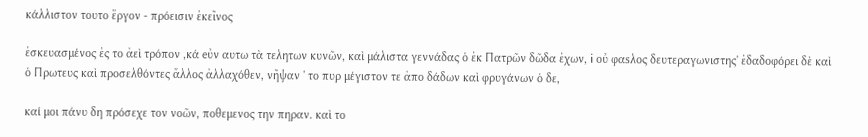κάλλιστον τουτο ἔργον - πρόεισιν ἐκεῖνος

ἐσκευασμένος ἐς το ἀεὶ τρόπον ,κά eὐν αυτω τὰ τελητων κυνῶν, καὶ μάλιστα γεννάδας ὁ ἐκ Πατρῶν δῶδα ἐχων, i οὐ φαsλος δευτεραγωνιστης' ἐδαδοφόρει δὲ καὶ ὁ Πρωτευς καὶ προσελθόντες ἄλλος ἀλλαχόθεν, νῆψαν ' το πυρ μέγιστον τε ἀπο δάδων καὶ φρυγάνων ὁ δε,

καί μοι πάνυ δη πρόσεχε τον νοῶν, ποθεμενος την πηραν. καὶ το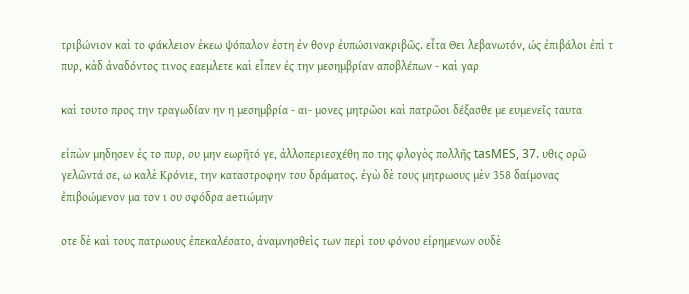τριβώνιον καὶ το φάκλειον ἐκεω ψόπαλον ἐστη ἐν θονρ ἐυπώσινακριβῶς. εἶτα Θει λεβανωτόν, ώς ἐπιβάλοι ἐπὶ τ πυρ, κὰδ ἀναδόντος τινος εαεμλετε καὶ εἶπεν ἐς την μεσημβρίαν αποβλέπων - καὶ γαρ

καὶ τουτο προς την τραγωδίαν ην η μεσημβρία - αι- μονες μητρῶοι καὶ πατρῶοι δέξασθε με ευμενεῖς ταυτα

εἰπὼν μηδησεν ἐς το πυρ, ου μην εωρῆτό γε, ἀλλοπεριεσχέθη πο της φλογὸς πολλῆς tasMES, 37. υθις ορῶ γελῶντά σε, ω καλὲ Κρόνιε, την καταστροφην του δράματος. ἐγὼ δὲ τους μητρωους μὲν 358 δαίμονας ἐπιβοώμενον μα τον ι ου σφόδρα aeτιώμην

οτε δὲ καὶ τους πατρωους ἐπεκαλέσατο, ἀναμνησθεὶς των περὶ του φόνου εἰρημενων ουδὲ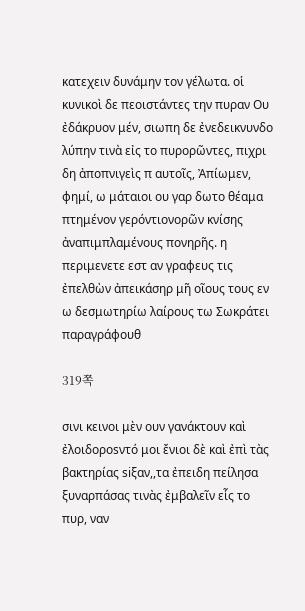κατεχειν δυνάμην τον γέλωτα. οἱ κυνικοὶ δε πεοιστάντες την πυραν Ου ἐδάκρυον μέν, σιωπη δε ἐνεδεικνυνδο λύπην τινὰ εἰς το πυρορῶντες, πιχρι δη ἀποπνιγεὶς π αυτοῖς, Ἀπίωμεν, φημί, ω μάταιοι ου γαρ δωτο θέαμα πτημένον γερόντιονορῶν κνίσης ἀναπιμπλαμένους πονηρῆς. η περιμενετε εστ αν γραφευς τις ἐπελθὼν ἀπεικάσηρ μῆ οῖους τους εν ω δεσμωτηρίω λαίρους τω Σωκράτει παραγράφουθ

319쪽

σινι κεινοι μὲν ουν γανάκτουν καὶ ἐλοιδοροsντό μοι ἔνιοι δὲ καὶ ἐπὶ τὰς βακτηρίας siξαν,,τα ἐπειδη πείλησα ξυναρπάσας τινὰς ἐμβαλεῖν εἷς το πυρ, ναν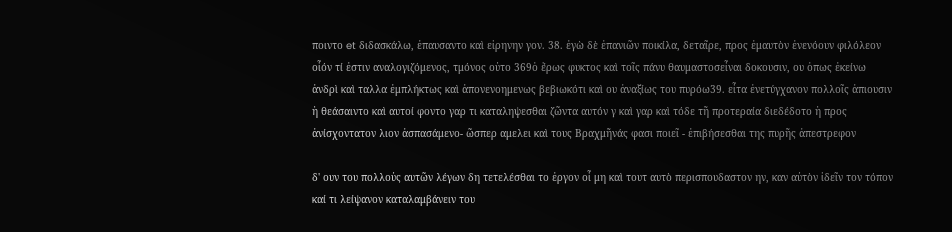ποιντο et διδασκάλω, ἐπαυσαντο καὶ εἰρηνην γον. 38. ἐγὼ δὲ ἐπανιῶν ποικίλα, δεταῖρε, προς ἐμαυτὸν ἐνενόουν φιλόλεον οἷόν τί ἐστιν αναλογιζόμενος, τμόνος οὐτο 369ὁ ἔρως φυκτος καὶ τοῖς πάνυ θαυμαστοσεἶναι δοκουσιν, ου ὁπως ἐκείνω ἀνδρὶ καὶ ταλλα ἐμπλήκτως καὶ ἀπονενοημενως βεβιωκότι καὶ ου ἀναξίως του πυρόω39. εἶτα ἐνετύγχανον πολλοῖς ἀπιουσιν ἡ θεάσαιντο καὶ αυτοί φοντο γαρ τι καταληψεσθαι ζῶντα αυτόν γ καὶ γαρ καὶ τόδε τῆ προτεραία διεδέδοτο ἡ προς ἀνίσχοντατον λιον ἀσπασάμενο- ῶσπερ αμελει καὶ τους Βραχμῆνάς φασι ποιεῖ - ἐπιβήσεσθαι της πυρῆς ἀπεστρεφον

δ' ουν του πολλοὐς αυτῶν λέγων δη τετελέσθαι το ἐργον οἷ μη καὶ τουτ αυτὸ περισπουδαστον ην, καν αὐτὸν ἰδεῖν τον τόπον καί τι λείψανον καταλαμβάνειν του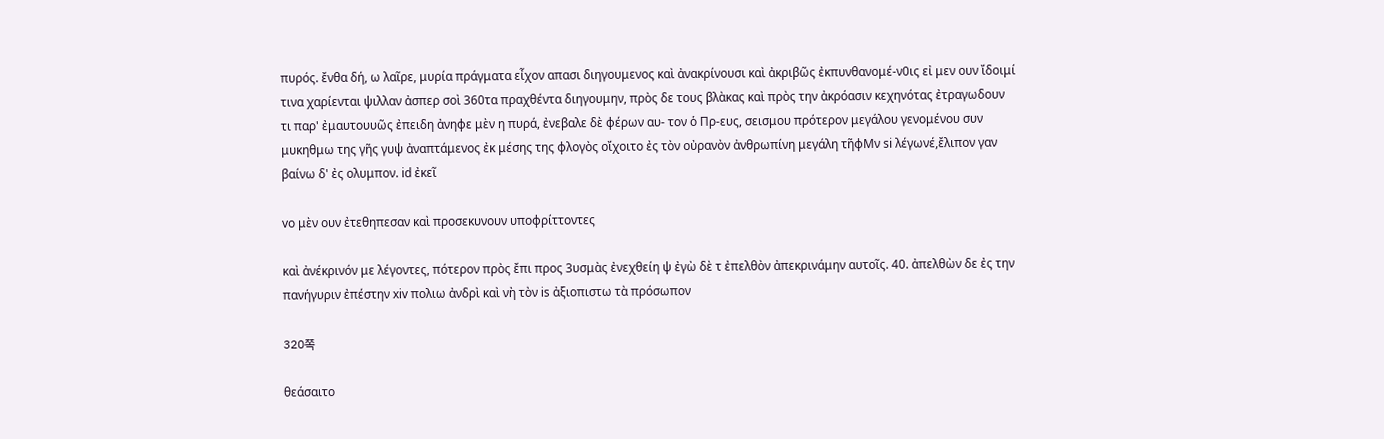πυρός. ἔνθα δή, ω λαῖρε, μυρία πράγματα εἶχον απασι διηγουμενος καὶ ἀνακρίνουσι καὶ ἀκριβῶς ἐκπυνθανομέ-ν0ις εἰ μεν ουν ἴδοιμί τινα χαρίενται ψιλλαν ἀσπερ σοὶ 360τα πραχθέντα διηγουμην, πρὸς δε τους βλὰκας καὶ πρὸς την ἀκρόασιν κεχηνότας ἐτραγωδουν τι παρ' ἐμαυτουυῶς ἐπειδη ἀνηφε μὲν η πυρά, ἐνεβαλε δὲ φέρων αυ- τον ὁ Πρ-ευς, σεισμου πρότερον μεγάλου γενομένου συν μυκηθμω της γῆς γυψ ἀναπτάμενος ἐκ μέσης της φλογὸς οἴχοιτο ἐς τὸν οὐρανὸν ἀνθρωπίνη μεγάλη τῆφMν si λέγωνέ,ἔλιπον γαν βαίνω δ' ἐς ολυμπον. id ἐκεῖ

vo μὲν ουν ἐτεθηπεσαν καὶ προσεκυνουν υποφρίττοντες

καὶ ἀνέκρινόν με λέγοντες, πότερον πρὸς ἔπι προς 3υσμὰς ἐνεχθείη ψ ἐγὼ δὲ τ ἐπελθὸν ἀπεκρινάμην αυτοῖς. 40. ἀπελθὼν δε ἐς την πανήγυριν ἐπέστην xiv πολιω ἀνδρὶ καὶ νὴ τὸν is ἀξιοπιστω τὰ πρόσωπον

320쪽

θεάσαιτο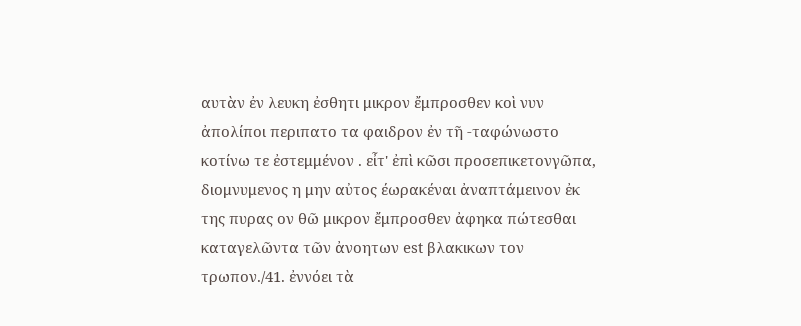αυτὰν ἐν λευκη ἐσθητι μικρον ἔμπροσθεν κοὶ νυν ἀπολίποι περιπατο τα φαιδρον ἐν τῆ -ταφώνωστο κοτίνω τε ἐστεμμένον . εἶτ' ἐπὶ κῶσι προσεπικετονγῶπα, διομνυμενος η μην αὐτος έωρακέναι ἀναπτάμεινον ἐκ της πυρας ον θῶ μικρον ἔμπροσθεν ἀφηκα πώτεσθαι καταγελῶντα τῶν ἀνοητων est βλακικων τον τρωπον./41. ἐννόει τὰ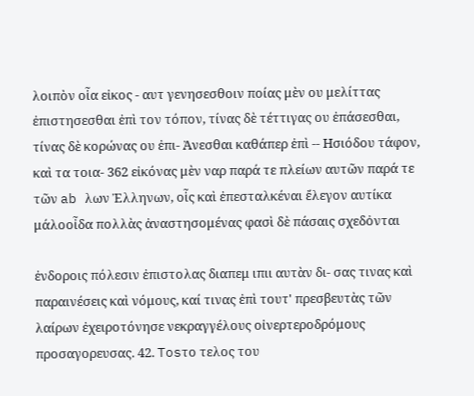λοιπὸν οἷα εἰκος - αυτ γενησεσθοιν ποίας μὲν ου μελίττας ἐπιστησεσθαι ἐπὶ τον τόπον, τίνας δὲ τέττιγας ου ἐπάσεσθαι, τίνας δὲ κορώνας ου ἐπι- Ἀνεσθαι καθάπερ ἐπὶ -- Ησιόδου τάφον, καὶ τα τοια- 362 εἰκόνας μὲν ναρ παρά τε πλείων αυτῶν παρά τε τῶν ab λων Ἐλληνων, οἷς καὶ ἐπεσταλκέναι ἔλεγον αυτίκα μάλοοἶδα πολλὰς ἀναστησομένας φασὶ δὲ πάσαις σχεδὀνται

ἐνδοροις πόλεσιν ἐπιστολας διαπεμ ιπιι αυτὰν δι- σας τινας καὶ παραινέσεις καὶ νόμους, καί τινας ἐπὶ τουτ' πρεσβευτὰς τῶν λαίρων ἐχειροτόνησε νεκραγγέλους οἰνερτεροδρόμους προσαγορευσας. 42. Tosτο τελος του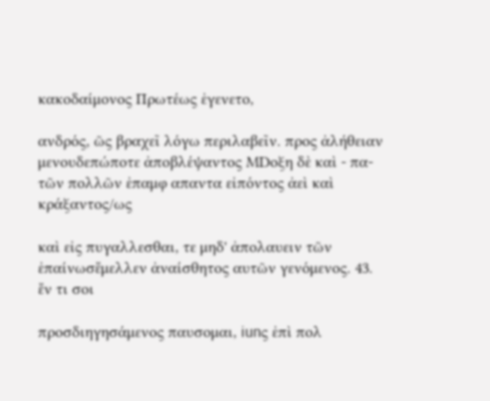κακοδαίμονος Πρωτέως ἐγενετο,

ανδρός, ῶς βραχεῖ λόγω περιλαβεῖν. προς ἀλήθειαν μενουδεπώποτε ἀποβλέψαντος MDοξη δὲ καὶ - πα- τῶν πολλῶν ἐπαμφ απαντα εἰπόντος ἀεὶ καὶ κράξαντος/ως

καὶ εἰς πυγαλλεσθαι, τε μηδ' ἀπολαυειν τῶν ἐπαίνωσἔμελλεν ἀναίσθητος αυτῶν γενόμενος. 43. ἔν τι σοι

προσδιηγησάμενος παυσομαι, iunς ἐπὶ πολ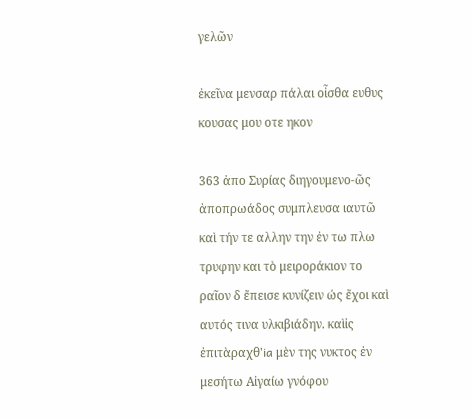γελῶν

ἐκεῖνα μενσαρ πάλαι οἶσθα ευθυς κουσας μου οτε ηκον

363 ἀπο Συρίας διηγουμενο-ῶς ἀποπρωάδος συμπλευσα ιαυτῶ καὶ τήν τε αλλην την ἐν τω πλω τρυφην και τὸ μειροράκιον το ραῖον δ ἔπεισε κυνίζειν ώς ἔχοι καὶ αυτός τινα υλκιβιάδην. καὶἰς ἐπιτὰραχθ'ia μὲν της νυκτος ἐν μεσήτω Αἰγαίω γνόφου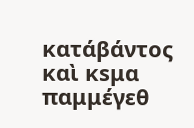κατάβάντος καὶ κsμα παμμέγεθ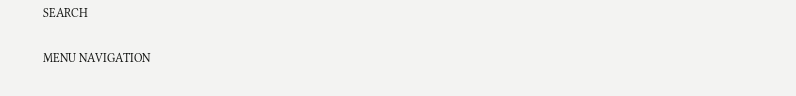SEARCH

MENU NAVIGATION